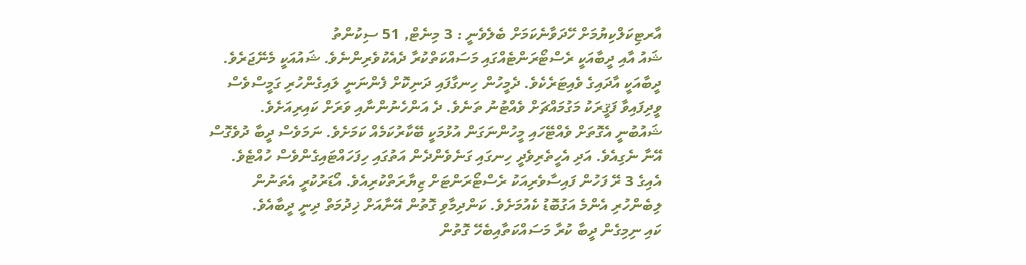އާރޓިކަލްކިޔުމަށް ހޭދަވާނެކަމަށް ބެލެވެނީ : 3 މިނެޓް, 51 ސިކުންތު
ޝައު އާއި ދީބާއަކީ ރެސްޓޯރަންޓެއްގައި މަސައްކަތްކުރާ ދެއެކުވެރިންނެވެ. ޝައުއަކީ މެނޭޖަރެވެ. ދީބާއަކީ އާދައިގެ ވެއިޓަރެކެވެ. ދެމީހުން ހިނގާފައި ދަނިކޮށް ފެންނަނީ ލައިގެންހުރި ގަމީސްވެސް ވީދިފައިވާ ފަޤީރަކު މަގުމައްޗަށް ވެއްޓުނު ތަނެވެ. ދެ އަންހެނުންނާއި ވަރަށް ކައިރިއަށެވެ.
ޝައުބުނީ އެގޮތަށް ވެއްޓޭހައި މީހުންނަގަން އުޅުމަކީ ބޭކާރުކަމެއް ކަމަށެވެ. ނަމަވެސް ދީބާ ދުވެގޮސް އޭނާ ނެގިއެވެ. އަދި އެހީތެރިވެދީ ހިނގައި ގަނެވެންދެން އަތުގައި ހިފަހައްޓައިގެންވެސް ހުއްޓެވެ.
އެއިގެ 3 ރޭ ފަހުން ފައިސާވެރިއަކު ރެސްޓޯރަންޓަށް ޒިޔާރަތްކުރިއެވެ. އޯޑަރުކުރީ އެތަނުން ލިބެންހުރި އެންމެ އަގުބޮޑު ކެއުމަށެވެ. ކަންދިމާވި ގޮތުން އޭނާއަށް ޚިދުމަތް ދިނީ ދީބާއެވެ.
ކައި ނިމިގެން ދީބާ ކުރާ މަސައްކަތާއިބެހޭ ގޮތުން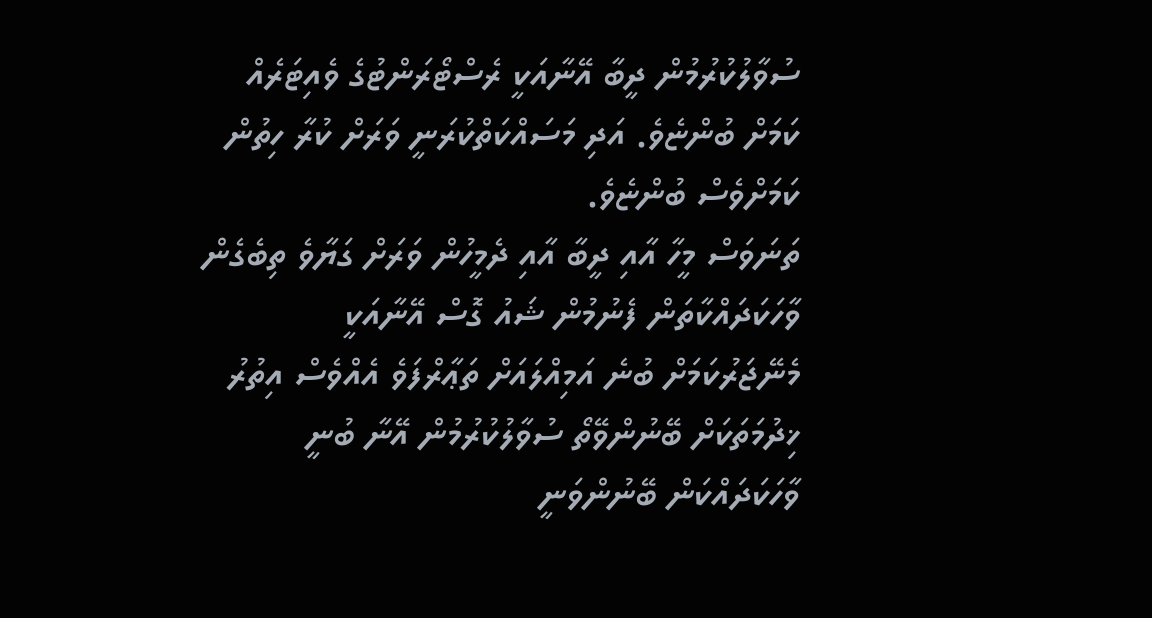ސުވާލުކުރުމުން ދީބާ އޭނާއަކީ ރެސްޓޯރަންޓުގެ ވެއިޓަރެއް ކަމަށް ބުންޏެވެ. އަދި މަސައްކަތްކުރަނީ ވަރަށް ކުރާ ހިތުން ކަމަށްވެސް ބުންޏެވެ.
ތަނަވަސް މީހާ އާއި ދީބާ އާއި ދެމީހުން ވަރަށް ގަޔާވެ ތިބެގެން ވާހަކަދައްކާތަން ފެނުމުން ޝައު ގޮސް އޭނާއަކީ މެނޭޖަރުކަމަށް ބުނެ އަމިއްލައަށް ތަޢާރްފަވެ އެއްވެސް އިތުރު ޚިދުމަތަކަށް ބޭނުންވޭތޯ ސުވާލުކުރުމުން އޭނާ ބުނީ ވާހަކަދައްކަން ބޭނުންވަނީ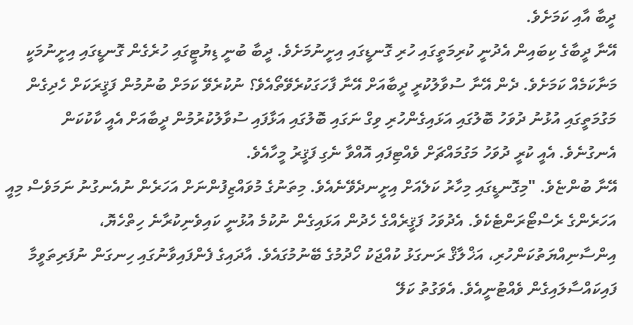ދީބާ އާއި ކަމަށެވެ.
އޭނާ ދީބާގެ ކިބައިން އެދުނީ ކުރިމަތީގައި ހުރި ގޮނޑީގައި އިށީނުމަށެވެ. ދީބާ ބުނީ ޑިޔުޓީގައި ހުރެގެން ގޮނޑީގައި އިށީނުމަކީ މަނާކަމެއް ކަމަށެވެ. ދެން އޭނާ ސުވާލުކުރީ ދީބާއަށް އޭނާ ފާހަގަކުރެވޭތޯއެވެ؟ ނުކުރެވޭ ކަމަށް ބުނުމުން ފަޤީރަކަށް ހެދިގެން މަގުމަތީގައި އުޅުނު ދުވަހު ބޮލުގައި އަޅައިގެންހުރި ވިގް ނަގައި ބޮލުގައި އަޅާފައި ސުވާލުކުރުމުން ދީބާއަށް އެއީ ކާކުކަން އެނގުނެވެ. އެއީ ކުރީ ދުވަހު މަގުމައްޗަށް ވެއްޓިފައި އޮއްވާ ނެގި ފަޤީރު މީހާއެވެ.
އޭނާ ބުންޏެވެ. "މިގޮނޑީގައި މިހާރު ކަލެއަށް އިށީނދެވޭނެއެވެ. މިތަނުގެ މުވައްޒިފުންނަށް އަހަރެން ނުއެނގުނު ނަމަވެސް މިއީ އަހަރެންގެ ރެސްޓޯރަންޓެކެވެ. އެދުވަހު ފަޤީރެއްގެ ހެދުން އަޅައިގެން ނުކުމެ އުޅުނީ ކައިވެނިކުރާނެ ހިތްހެޔޮ، އިންސާނިއްޔަތުކަންހުރި، އަޚްލާޤް ރަނގަޅު ކުއްޖަކު ހޯދުމުގެ ބޭނުމުގައެވެ. އާދައިގެ ފެންފައިވާނުގައި ހިނގަން ނުފަރިތަވީމާ ފައިކައްސާލައިގެން ވެއްޓުނީއެވެ. އެވަގުތު ކަލޭ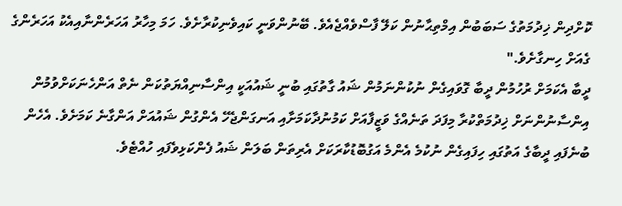ކޮށްދިން ޚިދުމަތުގެ ސަބަބުން އިމްތިޙާނުން ކަލޭ ފާސްވެއްޖެއެވެ. ބޭނުންވަނީ ކައިވެނިކުރާށެވެ. ހަމަ މިހާރު އަހަރެންނާއިއެކު އަހަރެންގެ ގެއަށް ހިނގާށެވެ."
ދީބާ އެކަމަށް ރުހުމުން ދީބާ ގޮވައިގެން ނުކުންނަމުން ޝައު ގާތުގައި ބުނީ ޝައުއަކީ އިންސާނިއްޔަތުކަން ނެތް އަންހެނަކަށްވުމުން އިންސާނުންނަށް ޚިދުމަތްކުރާ މިފަދަ ތަނެއްގެ ވަޒީފާއަށް ކަމުނުދާކަމަށާއި އަނގަންޖެހޭ އެންގުން ޝައުއަށް އަންގާނެ ކަމަށެވެ. އެހެން ބުނެފައި ދީބާގެ އަތުގައި ހިފައިގެން ނުކުމެ އެންމެ އަގުބޮޑުކާރަކަށް އެރިތަން ބަލަން ޝައު ފެންކަޅިވެފައި ހުއްޓެވެ.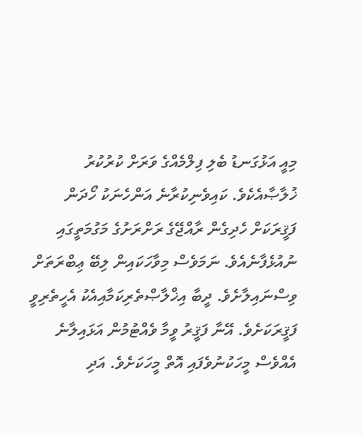މިއީ އަޅުގަނޑު ބެލި ފިލްމެއްގެ ވަރަށް ކުރުކުރު ޚުލާޞާއެކެވެ. ކައިވެނިކުރާނެ އަންހެނަކު ހޯދަން ފަޤީރަކަށް ހެދިގެން ރާއްޖޭގެ ރަށްރަށުގެ މަގުމަތީގައި ނުއުޅެފާނެއެވެ. ނަމަވެސް މިވާހަކައިން ލިބޭ ޢިބްރަތަށް ވިސްނައިލާށެވެ. ދީބާ އިޚްލާޞްތެރިކަމާއިއެކު އެހީތެރިވީ ފަޤީރަކަށެވެ. އޭނާ ފަޤީރު ވީމާ ވެއްޓުމުން އަޅައިލާނެ އެއްވެސް މީހަކުނުވެފައި އޮތް މީހަކަށެވެ. އަދި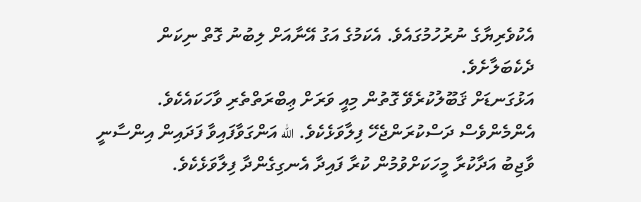އެކުވެރިޔާގެ ނުރުހުމުގައެވެ. އެކަމުގެ އަގު އޭނާއަށް ލިބުނު ގޮތް ނިކަން ދެކެބަލާށެވެ.
އަޅުގަނޑަށް ޤަބޫލުކުރެވޭ ގޮތުން މިއީ ވަރަށް ޢިބްރަތްތެރި ވާހަކައެކެވެ. އެންމެންވެސް ދަސްކުރަންޖެހޭ ފިލާވަޅެކެވެ. الله އަންގަވާފައިވާ ފަދައިން އިންސާނީ ވާޖިބު އަދާކުރާ މީހަކަށްވުމުން ކުރާ ފައިދާ އެނގިގެންދާ ފިލާވަޅެކެވެ.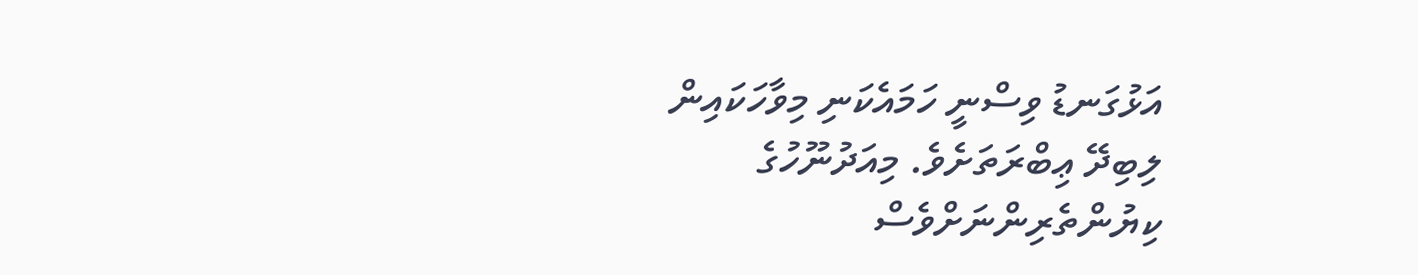އަޅުގަނޑު ވިސްނީ ހަމައެކަނި މިވާހަކައިން ލިބިދޭ ޢިބްރަތަށެވެ. މިއަދުނޫހުގެ ކިޔުންތެރިންނަށްވެސް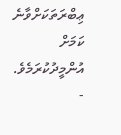ޢިބްރަތަކަށްވާނެ ކަމަށް އުންމީދުކުރަމެވެ.
-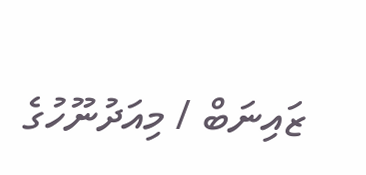ޒައިނަބް / މިއަދުނޫހުގެ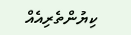ކިޔުންތެރިއެއް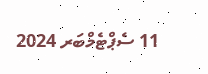11 ސެޕްޓެމްބަރ 2024